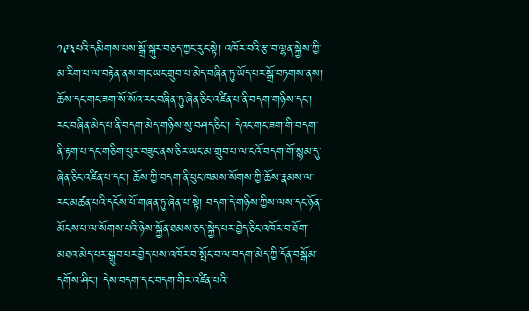༡༩༣པའི་དམིགས་པས་སྒྲོ་སྐུར་བཅད་ཀྱང་རུང་སྟེ། འཁོར་བའི་རྩ་བ་ལྷན་སྐྱེས་ཀྱི་མ་རིག་པ་ལ་བརྟེན་ནས་གང་ཡང་གྲུབ་པ་མེད་བཞིན་ཏུ་ཡོད་པར་སྒྲོ་བཏགས་ནས། ཆོས་དང་གང་ཟག་སོ་སོའ་རང་བཞིན་ཏུ་ཞེན་ཅིང་འཛིན་པ་ནི་བདག་གཉིས་དང་། རང་བཞིན་མེད་པ་ནི་བདག་མེད་གཉིས་སུ་བཤད་ཅིང་། དེའང་གང་ཟག་གི་བདག་ནི་རྟག་པ་དང་གཅིག་པུར་བཟུང་ནས་ཅིར་ཡང་མ་གྲུབ་པ་ལ་ངའོ་བདག་གོ་སྙམ་དུ་ཞེན་ཅིང་འཛིན་པ་དང་། ཆོས་ཀྱི་བདག་ནི་ཕུང་ཁམས་སོགས་ཀྱི་ཆོས་རྣམས་ལ་རང་མཚན་པའི་དངོས་པོ་གཞན་ཏུ་ཞེན་པ་སྟེ། བདག་དེ་གཉིས་ཀྱིས་ལས་དང་ཉོན་མོངས་པ་ལ་སོགས་པའི་ཉེས་སྐྱོན་ཐམས་ཅད་སྐྱེད་པར་བྱེད་ཅིང་འཁོར་བ་ཐོག་མཐའ་མེད་པར་སྒྲུབ་པར་བྱེད་པས་འཁོར་བ་སྤོང་བ་ལ་བདག་མེད་ཀྱི་དོན་བསྒོམ་དགོས་ཤིང་། དེས་བདག་དང་བདག་གིར་འཛིན་པའི་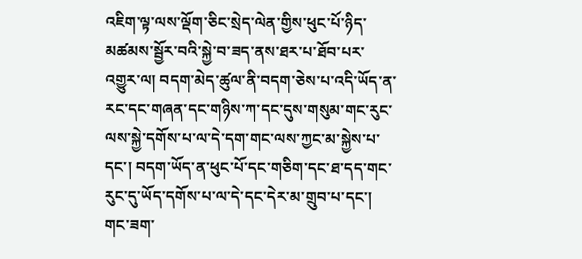འཇིག་ལྟ་ལས་ལྡོག་ཅིང་སྲེད་ལེན་གྱིས་ཕུང་པོ་ཉིད་མཚམས་སྦྱོར་བའི་སྐྱེ་བ་ཟད་ནས་ཐར་པ་ཐོབ་པར་འགྱུར་ལ། བདག་མེད་ཚུལ་ནི་བདག་ཅེས་པ་འདི་ཡོད་ན་རང་དང་གཞན་དང་གཉིས་ཀ་དང་དུས་གསུམ་གང་རུང་ལས་སྐྱེ་དགོས་པ་ལ་དེ་དག་གང་ལས་ཀྱང་མ་སྐྱེས་པ་དང་། བདག་ཡོད་ན་ཕུང་པོ་དང་གཅིག་དང་ཐ་དད་གང་རུང་དུ་ཡོད་དགོས་པ་ལ་དེ་དང་དེར་མ་གྲུབ་པ་དང་། གང་ཟག་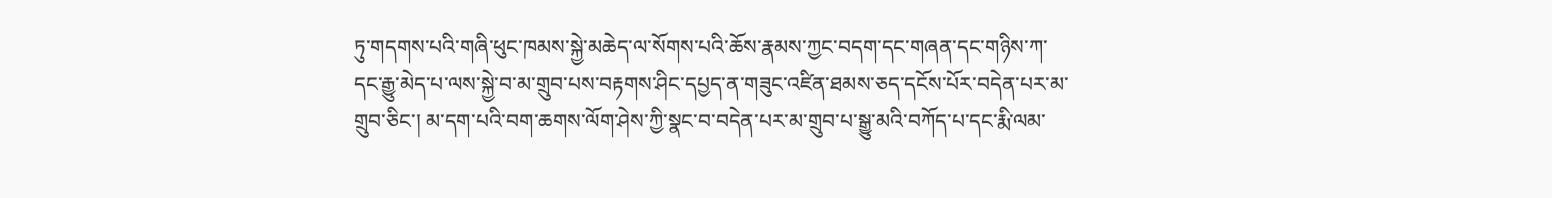ཏུ་གདགས་པའི་གཞི་ཕུང་ཁམས་སྐྱེ་མཆེད་ལ་སོགས་པའི་ཆོས་རྣམས་ཀྱང་བདག་དང་གཞན་དང་གཉིས་ཀ་དང་རྒྱུ་མེད་པ་ལས་སྐྱེ་བ་མ་གྲུབ་པས་བརྟགས་ཤིང་དཔྱད་ན་གཟུང་འཛིན་ཐམས་ཅད་དངོས་པོར་བདེན་པར་མ་གྲུབ་ཅིང་། མ་དག་པའི་བག་ཆགས་ལོག་ཤེས་ཀྱི་སྣང་བ་བདེན་པར་མ་གྲུབ་པ་སྒྱུ་མའི་བཀོད་པ་དང་རྨི་ལམ་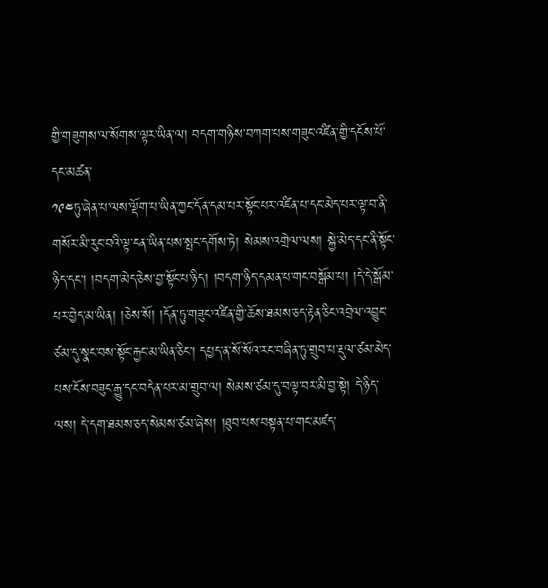གྱི་གཟུགས་ལ་སོགས་ལྟར་ཡིན་ལ། བདག་གཉིས་བཀག་པས་གཟུང་འཛིན་གྱི་དངོས་པོ་དང་མཚན་
༡༩༤ཏུ་ཞེན་པ་ལས་ལྡོག་པ་ཡིན་ཀྱང་དོན་དམ་པར་སྟོང་པར་འཛིན་པ་དང་མེད་པར་ལྟ་བ་ནི་གསོར་མི་རུང་བའི་ལྟ་ངན་ཡིན་པས་སྤང་དགོས་ཏེ། སེམས་འགྲེལ་ལས། སྐྱེ་མེད་དང་ནི་སྟོང་ཉིད་དང་། །བདག་མེད་ཅེས་བྱ་སྟོང་པ་ཉིད། །བདག་ཉིད་དམན་པ་གང་བསྒོམ་པ། །དེ་དེ་སྒོམ་པར་བྱེད་མ་ཡིན། །ཅེས་སོ། །དོན་ཏུ་གཟུང་འཛིན་གྱི་ཆོས་ཐམས་ཅད་རྟེན་ཅིང་འབྲེལ་འབྱུང་ཙམ་དུ་སྣང་བས་སྟོང་རྐྱང་མ་ཡིན་ཅིང་། དཔྱད་ན་སོ་སོའ་རང་བཞིན་ཏུ་གྲུབ་པ་རྡུལ་ཙམ་མེད་པས་ངོས་བཟུང་རྒྱུ་དང་བདེན་པར་མ་གྲུབ་ལ། སེམས་ཙམ་དུ་བལྟ་བར་མི་བྱ་སྟེ། དེ་ཉིད་ལས། དེ་དག་ཐམས་ཅད་སེམས་ཙམ་ཞེས། །ཐུབ་པས་བསྟན་པ་གང་མཛད་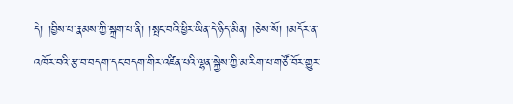དེ། །བྱིས་པ་རྣམས་ཀྱི་སྐྲག་པ་ནི། །སྤང་བའི་ཕྱིར་ཡིན་དེ་ཉིད་མིན། །ཅེས་སོ། །མདོར་ན་འཁོར་བའི་རྩ་བ་བདག་དང་བདག་གིར་འཛིན་པའི་ལྷན་སྐྱེས་ཀྱི་མ་རིག་པ་གཙོ་བོར་གྱུར་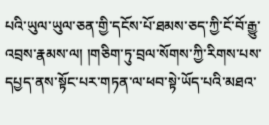པའི་ཡུལ་ཡུལ་ཅན་གྱི་དངོས་པོ་ཐམས་ཅད་ཀྱི་ངོ་བོ་རྒྱུ་འབྲས་རྣམས་ལ། །གཅིག་ཏུ་བྲལ་སོགས་ཀྱི་རིགས་པས་དཔྱད་ནས་སྟོང་པར་གཏན་ལ་ཕབ་སྟེ་ཡོད་པའི་མཐའ་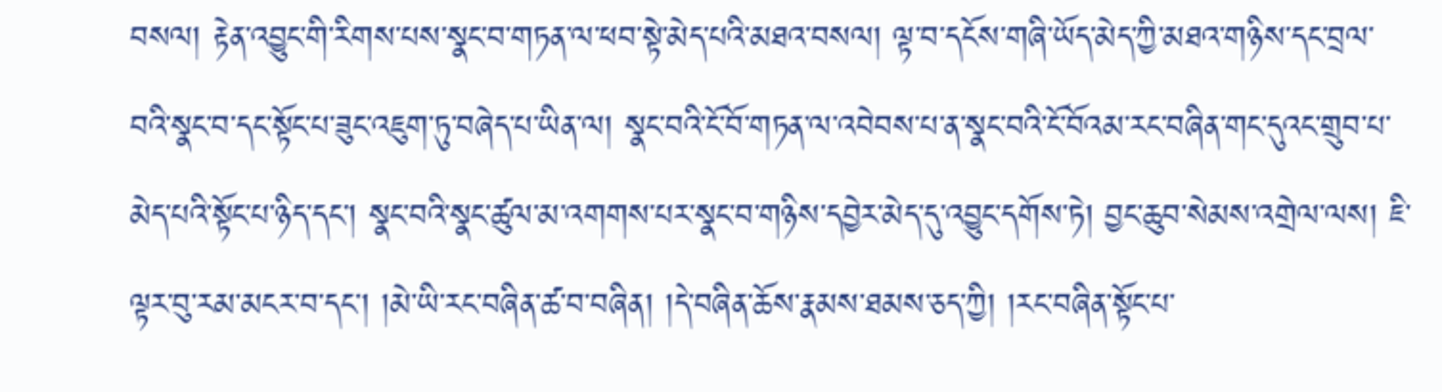བསལ། རྟེན་འབྱུང་གི་རིགས་པས་སྣང་བ་གཏན་ལ་ཕབ་སྟེ་མེད་པའི་མཐའ་བསལ། ལྟ་བ་དངོས་གཞི་ཡོད་མེད་ཀྱི་མཐའ་གཉིས་དང་བྲལ་བའི་སྣང་བ་དང་སྟོང་པ་ཟུང་འཇུག་ཏུ་བཞེད་པ་ཡིན་ལ། སྣང་བའི་ངོ་བོ་གཏན་ལ་འབེབས་པ་ན་སྣང་བའི་ངོ་བོའམ་རང་བཞིན་གང་དུའང་གྲུབ་པ་མེད་པའི་སྟོང་པ་ཉིད་དང་། སྣང་བའི་སྣང་ཚུལ་མ་འགགས་པར་སྣང་བ་གཉིས་དབྱེར་མེད་དུ་འབྱུང་དགོས་ཏེ། བྱང་ཆུབ་སེམས་འགྲེལ་ལས། ཇི་ལྟར་བུ་རམ་མངར་བ་དང་། །མེ་ཡི་རང་བཞིན་ཚ་བ་བཞིན། །དེ་བཞིན་ཆོས་རྣམས་ཐམས་ཅད་ཀྱི། །རང་བཞིན་སྟོང་པ་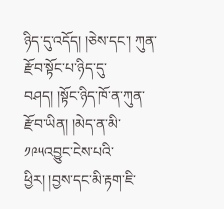ཉིད་དུ་འདོད། །ཅེས་དང་། ཀུན་རྫོབ་སྟོང་པ་ཉིད་དུ་བཤད། །སྟོང་ཉིད་ཁོ་ན་ཀུན་རྫོབ་ཡིན། །མེད་ན་མི་
༡༩༥འབྱུང་ངེས་པའི་ཕྱིར། །བྱས་དང་མི་རྟག་ཇི་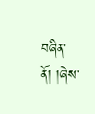བཞིན་ནོ། །ཞེས་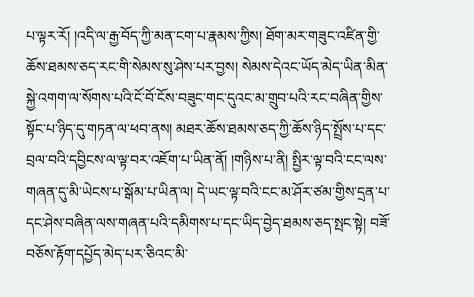པ་ལྟར་རོ། །འདི་ལ་རྒྱ་བོད་ཀྱི་མན་ངག་པ་རྣམས་ཀྱིས། ཐོག་མར་གཟུང་འཛིན་གྱི་ཆོས་ཐམས་ཅད་རང་གི་སེམས་སུ་ཤེས་པར་བྱས། སེམས་དེའང་ཡོད་མེད་ཡིན་མིན་སྐྱེ་འགག་ལ་སོགས་པའི་ངོ་བོ་ངོས་བཟུང་གང་དུའང་མ་གྲུབ་པའི་རང་བཞིན་གྱིས་སྟོང་པ་ཉིད་དུ་གཏན་ལ་ཕབ་ནས། མཐར་ཆོས་ཐམས་ཅད་ཀྱི་ཆོས་ཉིད་སྤྲོས་པ་དང་བྲལ་བའི་དབྱིངས་ལ་ལྟ་བར་འཇོག་པ་ཡིན་ནོ། །གཉིས་པ་ནི། སྤྱིར་ལྟ་བའི་ངང་ལས་གཞན་དུ་མི་ཡེངས་པ་སྒོམ་པ་ཡིན་ལ། དེ་ཡང་ལྟ་བའི་ངང་མ་ཤོར་ཙམ་གྱིས་དྲན་པ་དང་ཤེས་བཞིན་ལས་གཞན་པའི་དམིགས་པ་དང་ཡིད་བྱེད་ཐམས་ཅད་སྤང་སྟེ། བཟོ་བཅོས་རྟོག་དཔྱོད་མེད་པར་ཅིའང་མི་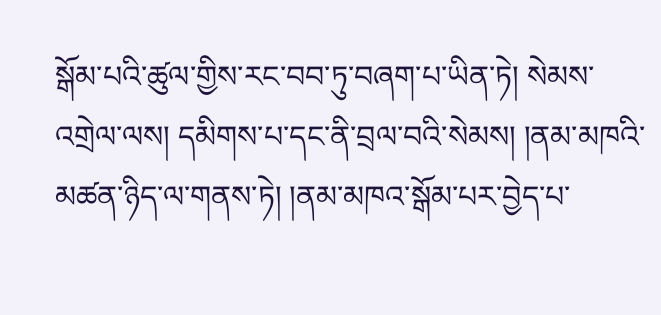སྒོམ་པའི་ཚུལ་གྱིས་རང་བབ་ཏུ་བཞག་པ་ཡིན་ཏེ། སེམས་འགྲེལ་ལས། དམིགས་པ་དང་ནི་བྲལ་བའི་སེམས། །ནམ་མཁའི་མཚན་ཉིད་ལ་གནས་ཏེ། །ནམ་མཁའ་སྒོམ་པར་བྱེད་པ་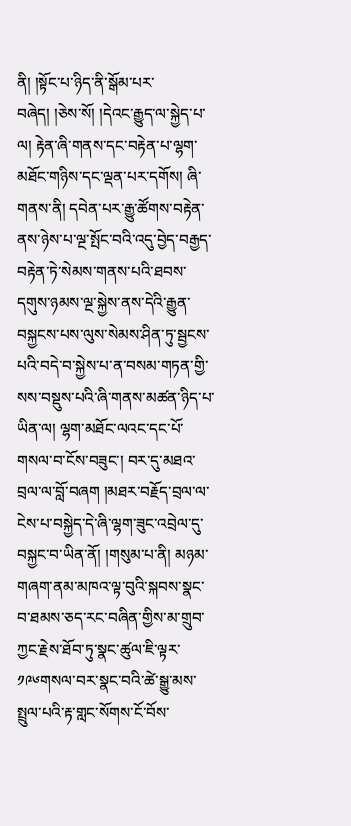ནི། །སྟོང་པ་ཉིད་ནི་སྒོམ་པར་བཞེད། །ཅེས་སོ། །དེའང་རྒྱུད་ལ་སྐྱེད་པ་ལ། རྟེན་ཞི་གནས་དང་བརྟེན་པ་ལྷག་མཐོང་གཉིས་དང་ལྡན་པར་དགོས། ཞི་གནས་ནི། དབེན་པར་རྒྱུ་ཚོགས་བརྟེན་ནས་ཉེས་པ་ལྔ་སྤོང་བའི་འདུ་བྱེད་བརྒྱད་བརྟེན་ཏེ་སེམས་གནས་པའི་ཐབས་དགུས་ཉམས་ལྔ་སྐྱེས་ནས་དེའི་རྒྱུན་བསྐྱངས་པས་ལུས་སེམས་ཤིན་ཏུ་སྦྱངས་པའི་བདེ་བ་སྐྱེས་པ་ན་བསམ་གཏན་གྱི་སས་བསྡུས་པའི་ཞི་གནས་མཚན་ཉིད་པ་ཡིན་ལ། ལྷག་མཐོང་ལའང་དང་པོ་གསལ་བ་ངོས་བཟུང་། བར་དུ་མཐའ་བྲལ་ལ་བློ་བཞག །མཐར་བརྗོད་བྲལ་ལ་ངེས་པ་བསྐྱེད་དེ་ཞི་ལྷག་ཟུང་འབྲེལ་དུ་བསྐྱང་བ་ཡིན་ནོ། །གསུམ་པ་ནི། མཉམ་གཞག་ནམ་མཁའ་ལྟ་བུའི་སྐབས་སྣང་བ་ཐམས་ཅད་རང་བཞིན་གྱིས་མ་གྲུབ་ཀྱང་རྗེས་ཐོབ་ཏུ་སྣང་ཚུལ་ཇི་ལྟར་
༡༩༦གསལ་བར་སྣང་བའི་ཚེ་སྒྱུ་མས་སྤྲུལ་པའི་རྟ་གླང་སོགས་ངོ་བོས་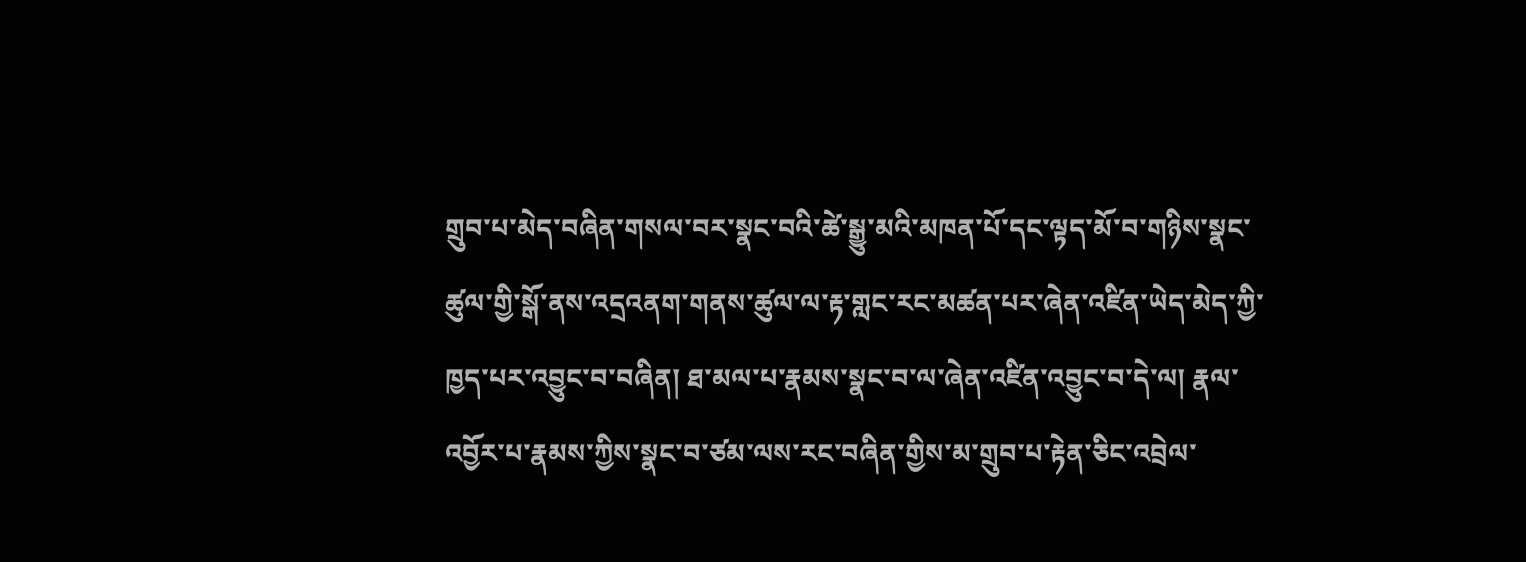གྲུབ་པ་མེད་བཞིན་གསལ་བར་སྣང་བའི་ཚེ་སྒྱུ་མའི་མཁན་པོ་དང་ལྟད་མོ་བ་གཉིས་སྣང་ཚུལ་གྱི་སྒོ་ནས་འདྲའནག་གནས་ཚུལ་ལ་རྟ་གླང་རང་མཚན་པར་ཞེན་འཛིན་ཡེད་མེད་ཀྱི་ཁྱད་པར་འབྱུང་བ་བཞིན། ཐ་མལ་པ་རྣམས་སྣང་བ་ལ་ཞེན་འཛིན་འབྱུང་བ་དེ་ལ། རྣལ་འབྱོར་པ་རྣམས་ཀྱིས་སྣང་བ་ཙམ་ལས་རང་བཞིན་གྱིས་མ་གྲུབ་པ་རྟེན་ཅིང་འབྲེལ་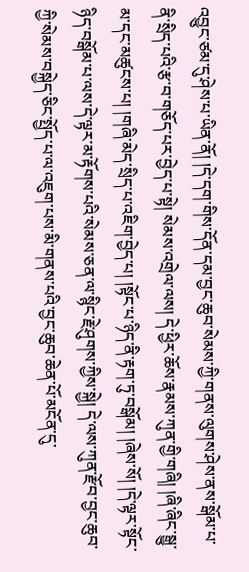འབྱུང་ཙམ་དུ་ཤེས་པ་ཡིན་ནོ། །དེ་དག་གིས་དོན་དམ་བྱང་ཆུབ་སེམས་ཀྱི་གནས་ལུགས་ཤེས་ནས་སྒོམ་པ་ནི་སྲིད་པའི་རྩ་བ་གཅོད་པར་བྱེད་པ་སྟེ། སེམས་འགྲེལ་ལས། དེ་ཕྱིར་ཆོས་རྣམས་ཀུན་གྱི་གཞི། །ཞི་ཞིང་སྒྱུ་མ་དང་མཚུངས་པ། །གཞི་མེད་སྲིད་པ་འཇིག་བྱེད་པ། །སྟོང་པ་ཉིད་ནི་རྟག་ཏུ་བསྒོམ། །ཞེས་སོ། །དེ་ལྟར་སྟོང་ཉིད་བསྒོམ་པ་ལས་དེ་ལྟར་མ་རྟོགས་པའི་སེམས་ཅན་ལ་སྙིང་རྗེ་ཤུགས་ཀྱིས་སྐྱེ། དེ་ལས་ཀུན་རྫོབ་བྱང་ཆུབ་ཀྱི་སེམས་བསྐྱེད་ཅིང་སྤྱོད་པ་ལ་འཇུག་པས་མི་གནས་པའི་བྱང་ཆུབ་ཆེན་པོ་མངོན་དུ་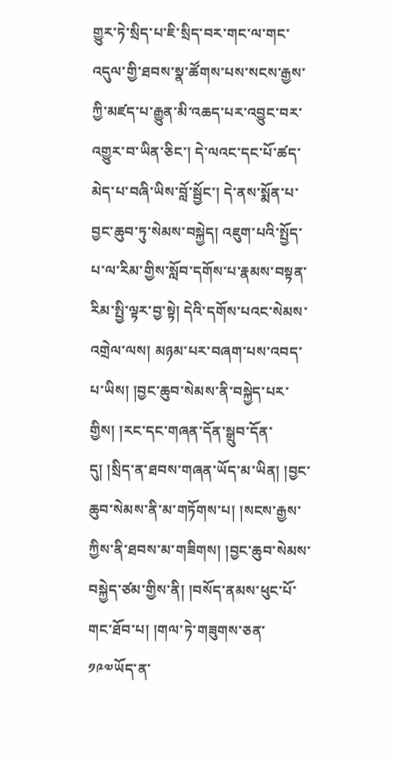གྱུར་ཏེ་སྲིད་པ་ཇི་སྲིད་བར་གང་ལ་གང་འདུལ་གྱི་ཐབས་སྣ་ཚོགས་པས་སངས་རྒྱས་ཀྱི་མཛད་པ་རྒྱུན་མི་འཆད་པར་འབྱུང་བར་འགྱུར་བ་ཡིན་ཅིང་། དེ་ལའང་དང་པོ་ཚད་མེད་པ་བཞི་ཡིས་བློ་སྦྱོང་། དེ་ནས་སྨོན་པ་བྱང་ཆུབ་ཏུ་སེམས་བསྐྱེད། འཇུག་པའི་སྤྱོད་པ་ལ་རིམ་གྱིས་སློབ་དགོས་པ་རྣམས་བསྟན་རིམ་སྤྱི་ལྟར་བྱ་སྟེ། དེའི་དགོས་པའང་སེམས་འགྲེལ་ལས། མཉམ་པར་བཞག་པས་འབད་པ་ཡིས། །བྱང་ཆུབ་སེམས་ནི་བསྐྱེད་པར་གྱིས། །རང་དང་གཞན་དོན་སྒྲུབ་དོན་དུ། །སྲིད་ན་ཐབས་གཞན་ཡོད་མ་ཡིན། །བྱང་ཆུབ་སེམས་ནི་མ་གཏོགས་པ། །སངས་རྒྱས་ཀྱིས་ནི་ཐབས་མ་གཟིགས། །བྱང་ཆུབ་སེམས་བསྐྱེད་ཙམ་གྱིས་ནི། །བསོད་ནམས་ཕུང་པོ་གང་ཐོབ་པ། །གལ་ཏེ་གཟུགས་ཅན་
༡༩༧ཡོད་ན་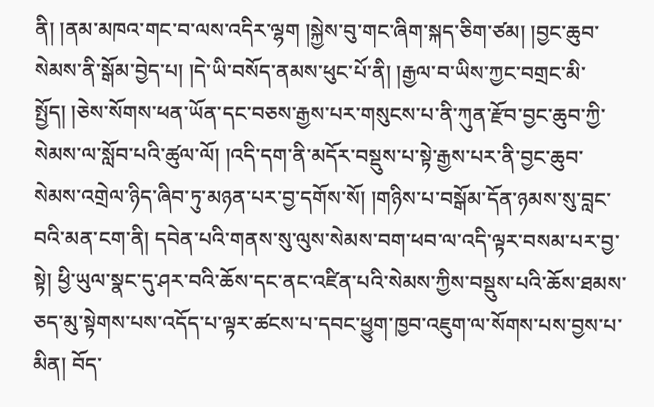ནི། །ནམ་མཁའ་གང་བ་ལས་འདིར་ལྷག །སྐྱེས་བུ་གང་ཞིག་སྐད་ཅིག་ཙམ། །བྱང་ཆུབ་སེམས་ནི་སྒོམ་བྱེད་པ། །དེ་ཡི་བསོད་ནམས་ཕུང་པོ་ནི། །རྒྱལ་བ་ཡིས་ཀྱང་བགྲང་མི་སྤྱོད། །ཅེས་སོགས་ཕན་ཡོན་དང་བཅས་རྒྱས་པར་གསུངས་པ་ནི་ཀུན་རྫོབ་བྱང་ཆུབ་ཀྱི་སེམས་ལ་སློབ་པའི་ཚུལ་ལོ། །འདི་དག་ནི་མདོར་བསྡུས་པ་སྟེ་རྒྱས་པར་ནི་བྱང་ཆུབ་སེམས་འགྲེལ་ཉིད་ཞིབ་ཏུ་མཉན་པར་བྱ་དགོས་སོ། །གཉིས་པ་བསྒོམ་དོན་ཉམས་སུ་བླང་བའི་མན་ངག་ནི། དབེན་པའི་གནས་སུ་ལུས་སེམས་བག་ཕབ་ལ་འདི་ལྟར་བསམ་པར་བྱ་སྟེ། ཕྱི་ཡུལ་སྣང་དུ་ཤར་བའི་ཆོས་དང་ནང་འཛིན་པའི་སེམས་ཀྱིས་བསྡུས་པའི་ཆོས་ཐམས་ཅད་མུ་སྟེགས་པས་འདོད་པ་ལྟར་ཚངས་པ་དབང་ཕྱུག་ཁྱབ་འཇུག་ལ་སོགས་པས་བྱས་པ་མིན། བོད་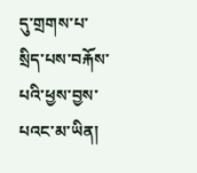དུ་གྲགས་པ་སྲིད་པས་བརྐོས་པའི་ཕྱས་བྱས་པའང་མ་ཡིན།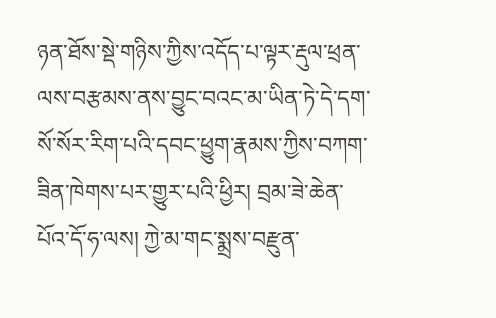ཉན་ཐོས་སྡེ་གཉིས་ཀྱིས་འདོད་པ་ལྟར་རྡུལ་ཕྲན་ལས་བརྩམས་ནས་བྱུང་བའང་མ་ཡིན་ཏེ་དེ་དག་སོ་སོར་རིག་པའི་དབང་ཕྱུག་རྣམས་ཀྱིས་བཀག་ཟིན་ཁེགས་པར་གྱུར་པའི་ཕྱིར། བྲམ་ཟེ་ཆེན་པོའ་དོ་ཧ་ལས། ཀྱེ་མ་གང་སྨྲས་བརྫུན་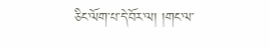ཅིང་ལོག་པ་དེ་བོར་ལ། །གང་ལ་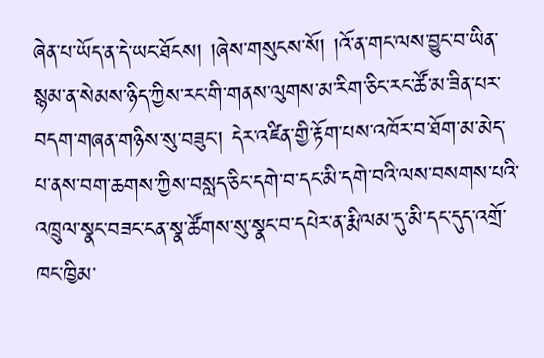ཞེན་པ་ཡོད་ན་དེ་ཡང་ཐོངས། །ཞེས་གསུངས་སོ། །འོ་ན་གང་ལས་བྱུང་བ་ཡིན་སྙམ་ན་སེམས་ཉིད་ཀྱིས་རང་གི་གནས་ལུགས་མ་རིག་ཅིང་རང་ཚོ་མ་ཟིན་པར་བདག་གཞན་གཉིས་སུ་བཟུང་། དེར་འཛིན་གྱི་རྟོག་པས་འཁོར་བ་ཐོག་མ་མེད་པ་ནས་བག་ཆགས་ཀྱིས་བསླད་ཅིང་དགེ་བ་དང་མི་དགེ་བའི་ལས་བསགས་པའི་འཁྲུལ་སྣང་བཟང་ངན་སྣ་ཚོགས་སུ་སྣང་བ་དཔེར་ན་རྨི་ལམ་དུ་མི་དང་དུད་འགྲོ་ཁང་ཁྱིམ་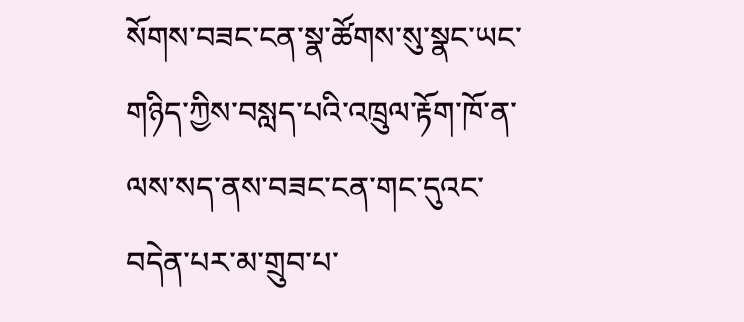སོགས་བཟང་ངན་སྣ་ཚོགས་སུ་སྣང་ཡང་གཉིད་ཀྱིས་བསླད་པའི་འཁྲུལ་རྟོག་ཁོ་ན་ལས་སད་ནས་བཟང་ངན་གང་དུའང་བདེན་པར་མ་གྲུབ་པ་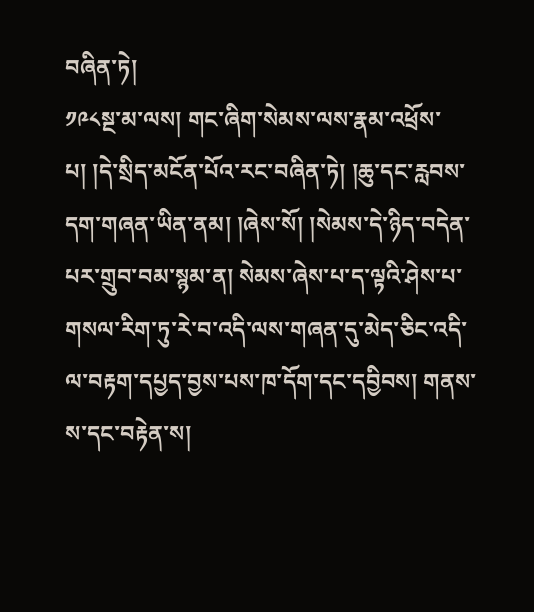བཞིན་ཏེ།
༡༩༨སྔ་མ་ལས། གང་ཞིག་སེམས་ལས་རྣམ་འཕྲོས་པ། །དེ་སྲིད་མངོན་པོའ་རང་བཞིན་ཏེ། །ཆུ་དང་རླབས་དག་གཞན་ཡིན་ནམ། །ཞེས་སོ། །སེམས་དེ་ཉིད་བདེན་པར་གྲུབ་བམ་སྙམ་ན། སེམས་ཞེས་པ་ད་ལྟའི་ཤེས་པ་གསལ་རིག་ཏུ་རེ་བ་འདི་ལས་གཞན་དུ་མེད་ཅིང་འདི་ལ་བརྟག་དཔྱད་བྱས་པས་ཁ་དོག་དང་དབྱིབས། གནས་ས་དང་བརྟེན་ས།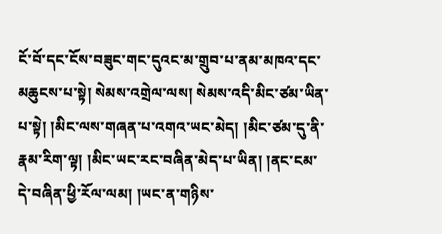ངོ་བོ་དང་ངོས་བཟུང་གང་དུའང་མ་གྲུབ་པ་ནམ་མཁའ་དང་མཆུངས་པ་སྟེ། སེམས་འགྲེལ་ལས། སེམས་འདི་མིང་ཙམ་ཡིན་པ་སྟེ། །མིང་ལས་གཞན་པ་འགའ་ཡང་མེད། །མིང་ཙམ་དུ་ནི་རྣམ་རིག་ལྟ། །མིང་ཡང་རང་བཞིན་མེད་པ་ཡིན། །ནང་ངམ་དེ་བཞིན་ཕྱི་རོལ་ལམ། །ཡང་ན་གཉིས་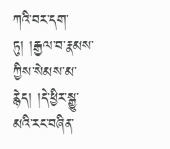ཀའི་བར་དག་ཏུ། །རྒྱལ་བ་རྣམས་ཀྱིས་སེམས་མ་རྙེད། །དེ་ཕྱིར་སྒྱུ་མའི་རང་བཞིན་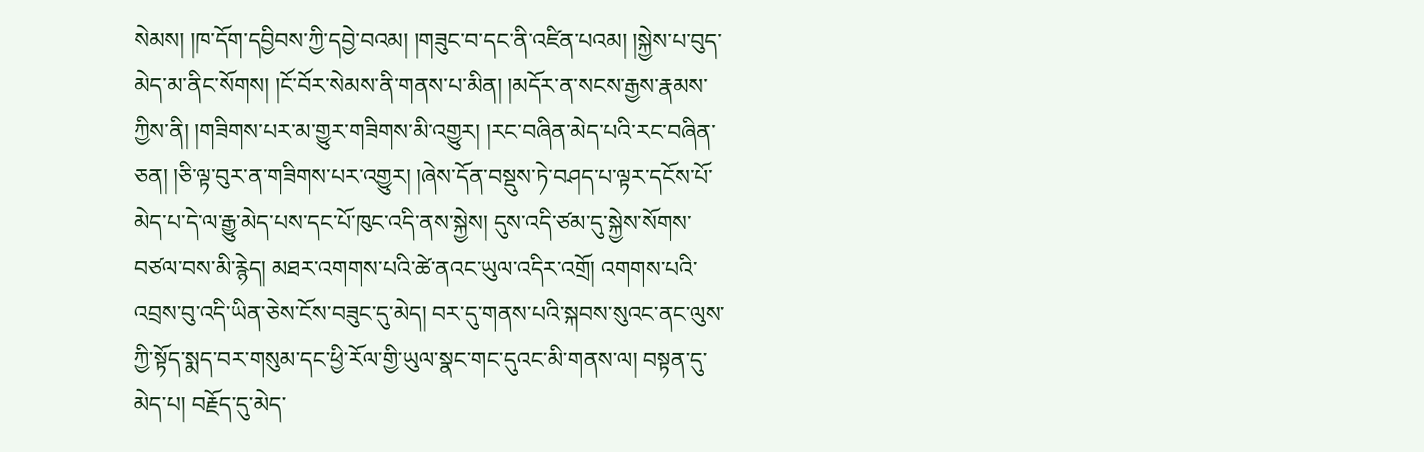སེམས། །ཁ་དོག་དབྱིབས་ཀྱི་དབྱེ་བའམ། །གཟུང་བ་དང་ནི་འཛིན་པའམ། །སྐྱེས་པ་བུད་མེད་མ་ནིང་སོགས། །ངོ་བོར་སེམས་ནི་གནས་པ་མིན། །མདོར་ན་སངས་རྒྱས་རྣམས་ཀྱིས་ནི། །གཟིགས་པར་མ་གྱུར་གཟིགས་མི་འགྱུར། །རང་བཞིན་མེད་པའི་རང་བཞིན་ཅན། །ཅི་ལྟ་བུར་ན་གཟིགས་པར་འགྱུར། །ཞེས་དོན་བསྡུས་ཏེ་བཤད་པ་ལྟར་དངོས་པོ་མེད་པ་དེ་ལ་རྒྱུ་མེད་པས་དང་པོ་ཁུང་འདི་ནས་སྐྱེས། དུས་འདི་ཙམ་དུ་སྐྱེས་སོགས་བཙལ་བས་མི་རྙེད། མཐར་འགགས་པའི་ཚེ་ནའང་ཡུལ་འདིར་འགྲོ། འགགས་པའི་འབྲས་བུ་འདི་ཡིན་ཅེས་ངོས་བཟུང་དུ་མེད། བར་དུ་གནས་པའི་སྐབས་སུའང་ནང་ལུས་ཀྱི་སྟོད་སྨད་བར་གསུམ་དང་ཕྱི་རོལ་གྱི་ཡུལ་སྣང་གང་དུའང་མི་གནས་ལ། བསྟན་དུ་མེད་པ། བརྗོད་དུ་མེད་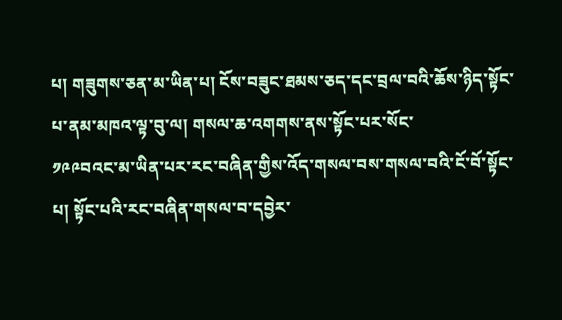པ། གཟུགས་ཅན་མ་ཡིན་པ། ངོས་བཟུང་ཐམས་ཅད་དང་བྲལ་བའི་ཆོས་ཉིད་སྟོང་པ་ནམ་མཁའ་ལྟ་བུ་ལ། གསལ་ཆ་འགགས་ནས་སྟོང་པར་སོང་
༡༩༩བའང་མ་ཡིན་པར་རང་བཞིན་གྱིས་འོད་གསལ་བས་གསལ་བའི་ངོ་བོ་སྟོང་པ། སྟོང་པའི་རང་བཞིན་གསལ་བ་དབྱེར་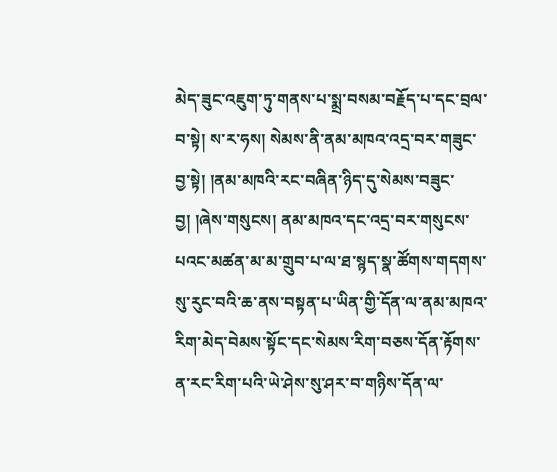མེད་ཟུང་འཇུག་ཏུ་གནས་པ་སྨྲ་བསམ་བརྗོད་པ་དང་བྲལ་བ་སྟེ། ས་ར་ཧས། སེམས་ནི་ནམ་མཁའ་འདྲ་བར་གཟུང་བྱ་སྟེ། །ནམ་མཁའི་རང་བཞིན་ཉིད་དུ་སེམས་བཟུང་བྱ། །ཞེས་གསུངས། ནམ་མཁའ་དང་འདྲ་བར་གསུངས་པའང་མཚན་མ་མ་གྲུབ་པ་ལ་ཐ་སྙད་སྣ་ཚོགས་གདགས་སུ་རུང་བའི་ཆ་ནས་བསྟན་པ་ཡིན་གྱི་དོན་ལ་ནམ་མཁའ་རིག་མེད་བེམས་སྟོང་དང་སེམས་རིག་བཅས་དོན་རྟོགས་ན་རང་རིག་པའི་ཡེ་ཤེས་སུ་ཤར་བ་གཉིས་དོན་ལ་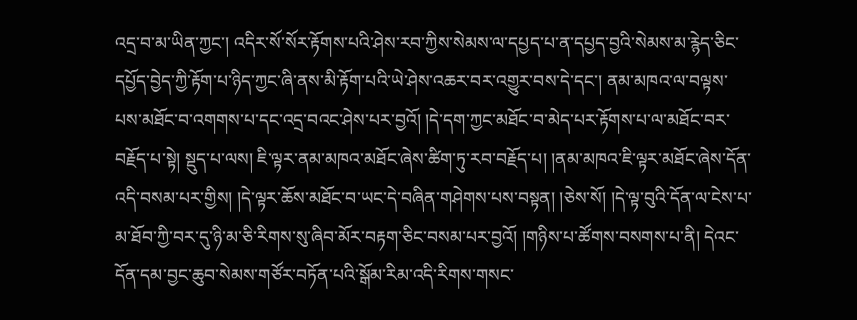འདྲ་བ་མ་ཡིན་ཀྱང་། འདིར་སོ་སོར་རྟོགས་པའི་ཤེས་རབ་ཀྱིས་སེམས་ལ་དཔྱད་པ་ན་དཔྱད་བྱའི་སེམས་མ་རྙེད་ཅིང་དཔྱོད་བྱེད་ཀྱི་རྟོག་པ་ཉིད་ཀྱང་ཞི་ནས་མི་རྟོག་པའི་ཡེ་ཤེས་འཆར་བར་འགྱུར་བས་དེ་དང་། ནམ་མཁའ་ལ་བལྟས་པས་མཐོང་བ་འགགས་པ་དང་འདྲ་བའང་ཤེས་པར་བྱའོ། །དེ་དག་ཀྱང་མཐོང་བ་མེད་པར་རྟོགས་པ་ལ་མཐོང་བར་བརྗོད་པ་སྟེ། སྡུད་པ་ལས། ཇི་ལྟར་ནམ་མཁའ་མཐོང་ཞེས་ཚིག་ཏུ་རབ་བརྗོད་པ། །ནམ་མཁའ་ཇི་ལྟར་མཐོང་ཞེས་དོན་འདི་བསམ་པར་གྱིས། །དེ་ལྟར་ཆོས་མཐོང་བ་ཡང་དེ་བཞིན་གཤེགས་པས་བསྟན། །ཅེས་སོ། །དེ་ལྟ་བུའི་དོན་ལ་ངེས་པ་མ་ཐོབ་ཀྱི་བར་དུ་ཉི་མ་ཅི་རིགས་སུ་ཞིབ་མོར་བརྟག་ཅིང་བསམ་པར་བྱའོ། །གཉིས་པ་ཚོགས་བསགས་པ་ནི། དེའང་དོན་དམ་བྱང་ཆུབ་སེམས་གཙོར་བཏོན་པའི་སྒོམ་རིམ་འདི་རིགས་གསང་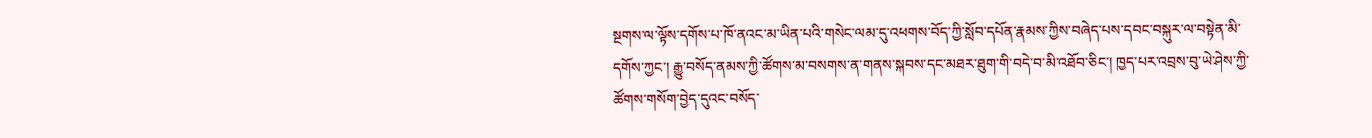སྔགས་ལ་ལྟོས་དགོས་པ་ཁོ་ནའང་མ་ཡིན་པའི་གསེང་ལམ་དུ་འཕགས་བོད་ཀྱི་སློབ་དཔོན་རྣམས་ཀྱིས་བཞེད་པས་དབང་བསྐུར་ལ་བསྟེན་མི་དགོས་ཀྱང་། རྒྱུ་བསོད་ནམས་ཀྱི་ཚོགས་མ་བསགས་ན་གནས་སྐབས་དང་མཐར་ཐུག་གི་བདེ་བ་མི་འཐོབ་ཅིང་། ཁྱད་པར་འབྲས་བུ་ཡེ་ཤེས་ཀྱི་ཚོགས་གསོག་བྱེད་དུའང་བསོད་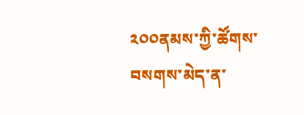༢༠༠ནམས་ཀྱི་ཚོགས་བསགས་མེད་ན་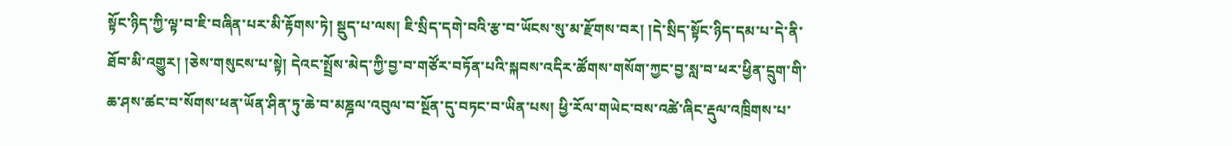སྟོང་ཉིད་ཀྱི་ལྟ་བ་ཇི་བཞིན་པར་མི་རྟོགས་ཏེ། སྡུད་པ་ལས། ཇི་སྲིད་དགེ་བའི་རྩ་བ་ཡོངས་སུ་མ་རྫོགས་བར། །དེ་སྲིད་སྟོང་ཉིད་དམ་པ་དེ་ནི་ཐོབ་མི་འགྱུར། །ཅེས་གསུངས་པ་སྟེ། དེའང་སྤྲོས་མེད་ཀྱི་བྱ་བ་གཙོར་བཏོན་པའི་སྐབས་འདིར་ཚོགས་གསོག་ཀྱང་བྱ་སླ་བ་ཕར་ཕྱིན་དྲུག་གི་ཆ་ཤས་ཚང་བ་སོགས་ཕན་ཡོན་ཤིན་ཏུ་ཆེ་བ་མཎྜལ་འབུལ་བ་སྔོན་དུ་བཏང་བ་ཡིན་པས། ཕྱི་རོལ་གཡེང་བས་འཚེ་ཞིང་རྡུལ་འཁྲིགས་པ་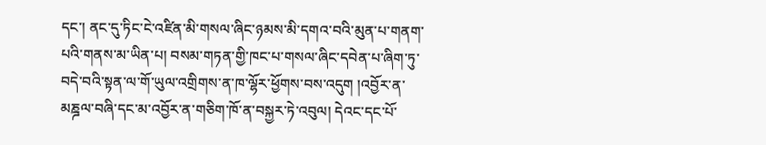དང་། ནང་དུ་ཏིང་ངེ་འཛིན་མི་གསལ་ཞིང་ཉམས་མི་དགའ་བའི་མུན་པ་གནག་པའི་གནས་མ་ཡིན་པ། བསམ་གཏན་གྱི་ཁང་པ་གསལ་ཞིང་དབེན་པ་ཞིག་ཏུ་བདེ་བའི་སྟན་ལ་གོ་ཡུལ་འགྲིགས་ན་ཁ་ལྷོར་ཕྱོགས་བས་འདུག །འབྱོར་ན་མཎྜལ་བཞི་དང་མ་འབྱོར་ན་གཅིག་ཁོ་ན་བསྐྱར་ཏེ་འབུལ། དེའང་དང་པོ་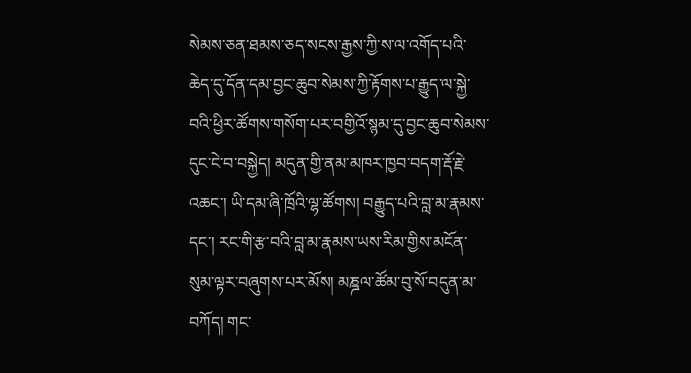སེམས་ཅན་ཐམས་ཅད་སངས་རྒྱས་ཀྱི་ས་ལ་འགོད་པའི་ཆེད་དུ་དོན་དམ་བྱང་ཆུབ་སེམས་ཀྱི་རྟོགས་པ་རྒྱུད་ལ་སྐྱེ་བའི་ཕྱིར་ཚོགས་གསོག་པར་བགྱིའོ་སྙམ་དུ་བྱང་ཆུབ་སེམས་དུང་ངེ་བ་བསྐྱེད། མདུན་གྱི་ནམ་མཁར་ཁྱབ་བདག་རྡོ་རྗེ་འཆང་། ཡི་དམ་ཞི་ཁྲོའི་ལྷ་ཚོགས། བརྒྱུད་པའི་བླ་མ་རྣམས་དང་། རང་གི་རྩ་བའི་བླ་མ་རྣམས་ཡས་རིམ་གྱིས་མངོན་སུམ་ལྟར་བཞུགས་པར་མོས། མཎྜལ་ཚོམ་བུ་སོ་བདུན་མ་བཀོད། གང་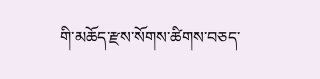གི་མཆོད་རྫས་སོགས་ཚིགས་བཅད་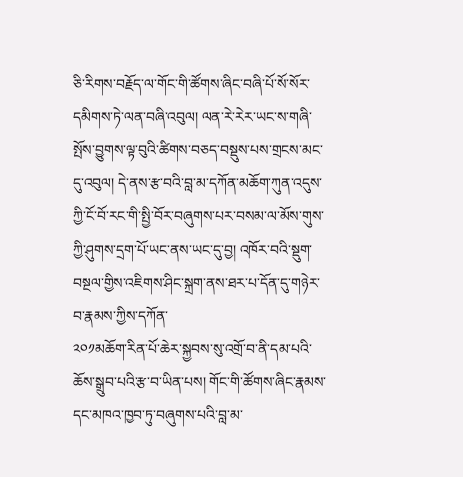ཅི་རིགས་བརྗོད་ལ་གོང་གི་ཚོགས་ཞིང་བཞི་པོ་སོ་སོར་དམིགས་ཏེ་ལན་བཞི་འབུལ། ལན་རེ་རེར་ཡང་ས་གཞི་སྤོས་བྱུགས་ལྟ་བུའི་ཚིགས་བཅད་བསྡུས་པས་གྲངས་མང་དུ་འབུལ། དེ་ནས་རྩ་བའི་བླ་མ་དཀོན་མཆོག་ཀུན་འདུས་ཀྱི་ངོ་བོ་རང་གི་སྤྱི་བོར་བཞུགས་པར་བསམ་ལ་མོས་གུས་ཀྱི་ཤུགས་དྲག་པོ་ཡང་ནས་ཡང་དུ་བྱ། འཁོར་བའི་སྡུག་བསྔལ་གྱིས་འཇིགས་ཤིང་སྐྲག་ནས་ཐར་པ་དོན་དུ་གཉེར་བ་རྣམས་ཀྱིས་དཀོན་
༢༠༡མཆོག་རིན་པོ་ཆེར་སྐྱབས་སུ་འགྲོ་བ་ནི་དམ་པའི་ཆོས་སྒྲུབ་པའི་རྩ་བ་ཡིན་པས། གོང་གི་ཚོགས་ཞིང་རྣམས་དང་མཁའ་ཁྱབ་ཏུ་བཞུགས་པའི་བླ་མ་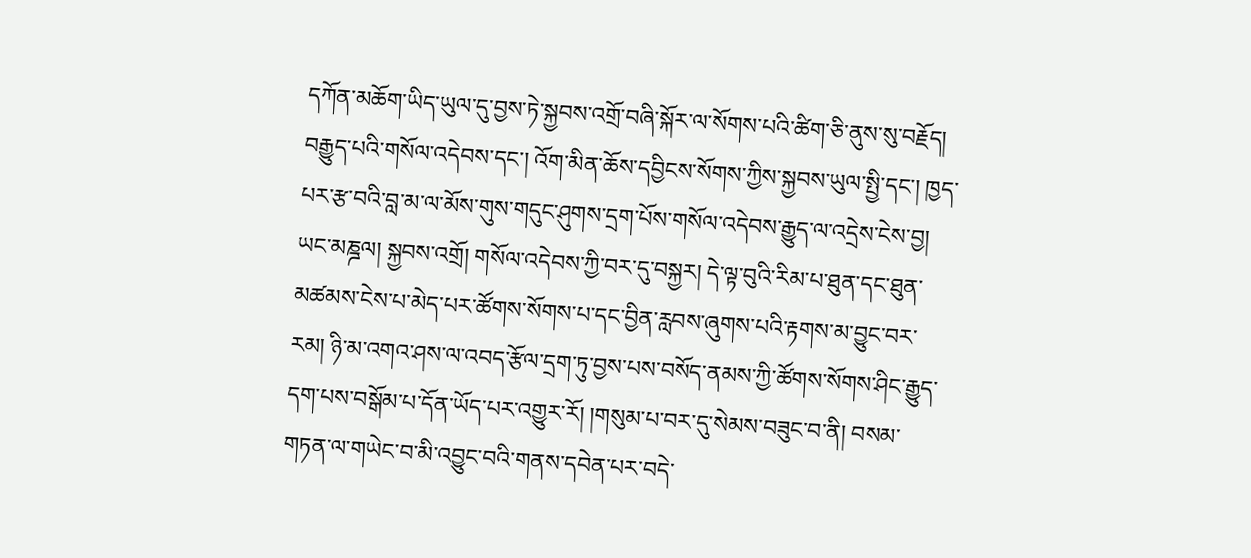དཀོན་མཆོག་ཡིད་ཡུལ་དུ་བྱས་ཏེ་སྐྱབས་འགྲོ་བཞི་སྐོར་ལ་སོགས་པའི་ཚིག་ཅི་ནུས་སུ་བརྗོད། བརྒྱུད་པའི་གསོལ་འདེབས་དང་། འོག་མིན་ཆོས་དབྱིངས་སོགས་ཀྱིས་སྐྱབས་ཡུལ་སྤྱི་དང་། ཁྱད་པར་རྩ་བའི་བླ་མ་ལ་མོས་གུས་གདུང་ཤུགས་དྲག་པོས་གསོལ་འདེབས་རྒྱུད་ལ་འདྲེས་ངེས་བྱ། ཡང་མཎྜལ། སྐྱབས་འགྲོ། གསོལ་འདེབས་ཀྱི་བར་དུ་བསྐྱར། དེ་ལྟ་བུའི་རིམ་པ་ཐུན་དང་ཐུན་མཚམས་ངེས་པ་མེད་པར་ཚོགས་སོགས་པ་དང་བྱིན་རླབས་ཞུགས་པའི་རྟགས་མ་བྱུང་བར་རམ། ཉི་མ་འགའ་ཤས་ལ་འབད་རྩོལ་དྲག་ཏུ་བྱས་པས་བསོད་ནམས་ཀྱི་ཚོགས་སོགས་ཤིང་རྒྱུད་དག་པས་བསྒོམ་པ་དོན་ཡོད་པར་འགྱུར་རོ། །གསུམ་པ་བར་དུ་སེམས་བཟུང་བ་ནི། བསམ་གཏན་ལ་གཡེང་བ་མི་འབྱུང་བའི་གནས་དབེན་པར་བདེ་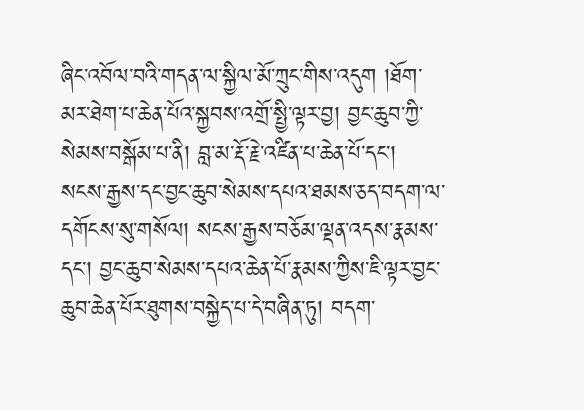ཞིང་འབོལ་བའི་གདན་ལ་སྐྱིལ་མོ་ཀྲུང་གིས་འདུག །ཐོག་མར་ཐེག་པ་ཆེན་པོའ་སྐྱབས་འགྲོ་སྤྱི་ལྟར་བྱ། བྱང་ཆུབ་ཀྱི་སེམས་བསྒོམ་པ་ནི། བླ་མ་རྡོ་རྗེ་འཛིན་པ་ཆེན་པོ་དང་། སངས་རྒྱས་དང་བྱང་ཆུབ་སེམས་དཔའ་ཐམས་ཅད་བདག་ལ་དགོངས་སུ་གསོལ། སངས་རྒྱས་བཅོམ་ལྡན་འདས་རྣམས་དང་། བྱང་ཆུབ་སེམས་དཔའ་ཆེན་པོ་རྣམས་ཀྱིས་ཇི་ལྟར་བྱང་ཆུབ་ཆེན་པོར་ཐུགས་བསྐྱེད་པ་དེ་བཞིན་ཏུ། བདག་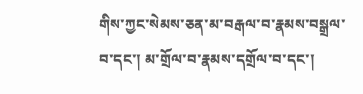གིས་ཀྱང་སེམས་ཅན་མ་བརྒལ་བ་རྣམས་བསྒྲལ་བ་དང་། མ་གྲོལ་བ་རྣམས་དགྲོལ་བ་དང་།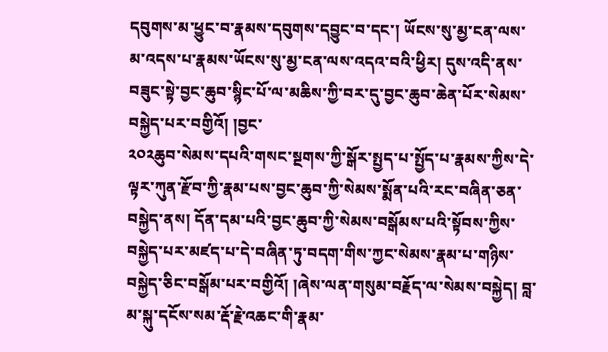དབུགས་མ་ཕྱུང་བ་རྣམས་དབུགས་དབྱུང་བ་དང་། ཡོངས་སུ་མྱ་ངན་ལས་མ་འདས་པ་རྣམས་ཡོངས་སུ་མྱ་ངན་ལས་འདའ་བའི་ཕྱིར། དུས་འདི་ནས་བཟུང་སྟེ་བྱང་ཆུབ་སྙིང་པོ་ལ་མཆིས་ཀྱི་བར་དུ་བྱང་ཆུབ་ཆེན་པོར་སེམས་བསྐྱེད་པར་བགྱིའོ། །བྱང་
༢༠༢ཆུབ་སེམས་དཔའི་གསང་སྔགས་ཀྱི་སྒོར་སྤྱད་པ་སྤྱོད་པ་རྣམས་ཀྱིས་དེ་ལྟར་ཀུན་རྫོབ་ཀྱི་རྣམ་པས་བྱང་ཆུབ་ཀྱི་སེམས་སྨོན་པའི་རང་བཞིན་ཅན་བསྐྱེད་ནས། དོན་དམ་པའི་བྱང་ཆུབ་ཀྱི་སེམས་བསྒོམས་པའི་སྟོབས་ཀྱིས་བསྐྱེད་པར་མཛད་པ་དེ་བཞིན་ཏུ་བདག་གིས་ཀྱང་སེམས་རྣམ་པ་གཉིས་བསྐྱེད་ཅིང་བསྒོམ་པར་བགྱིའོ། །ཞེས་ལན་གསུམ་བརྗོད་ལ་སེམས་བསྐྱེད། བླ་མ་སྐུ་དངོས་སམ་རྡོ་རྗེ་འཆང་གི་རྣམ་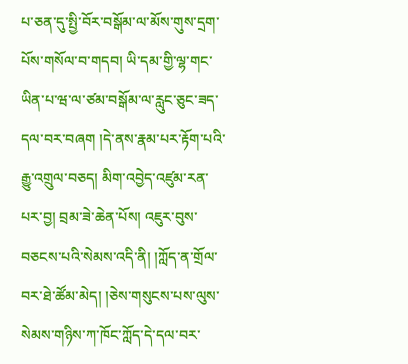པ་ཅན་དུ་སྤྱི་བོར་བསྒོམ་ལ་མོས་གུས་དྲག་པོས་གསོལ་བ་གདབ། ཡི་དམ་གྱི་ལྷ་གང་ཡིན་པ་ཝ་ལ་ཙམ་བསྒོམ་ལ་རླུང་ཅུང་ཟད་དལ་བར་བཞག །དེ་ནས་རྣམ་པར་རྟོག་པའི་རྒྱུ་འགྲུལ་བཅད། མིག་འབྱེད་འཛུམ་རན་པར་བྱ། བྲམ་ཟེ་ཆེན་པོས། འཇུར་བུས་བཅངས་པའི་སེམས་འདི་ནི། །ཀློད་ན་གྲོལ་བར་ཐེ་ཚོམ་མེད། །ཅེས་གསུངས་པས་ལུས་སེམས་གཉིས་ཀ་ཁོང་ཀློད་དེ་དལ་བར་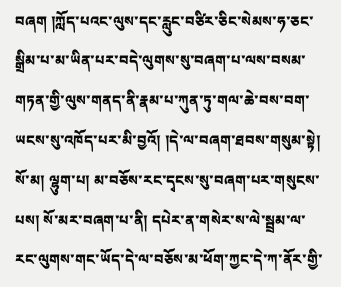བཞག །ཀློད་པའང་ལུས་དང་རླུང་བཙིར་ཅིང་སེམས་ཧ་ཅང་སྒྲིམ་པ་མ་ཡིན་པར་བདེ་ལུགས་སུ་བཞག་པ་ལས་བསམ་གཏན་གྱི་ལུས་གནད་ནི་རྣམ་པ་ཀུན་ཏུ་གལ་ཆེ་བས་བག་ཡངས་སུ་འཁོད་པར་མི་བྱའོ། །དེ་ལ་བཞག་ཐབས་གསུམ་སྟེ། སོ་མ། ལྷུག་པ། མ་བཅོས་རང་དྭངས་སུ་བཞག་པར་གསུངས་པས། སོ་མར་བཞག་པ་ནི། དཔེར་ན་གསེར་ས་ལེ་སྦྲམ་ལ་རང་ལུགས་གང་ཡོད་དེ་ལ་བཅོས་མ་ཕོག་ཀྱང་དེ་ཀ་ནོར་གྱི་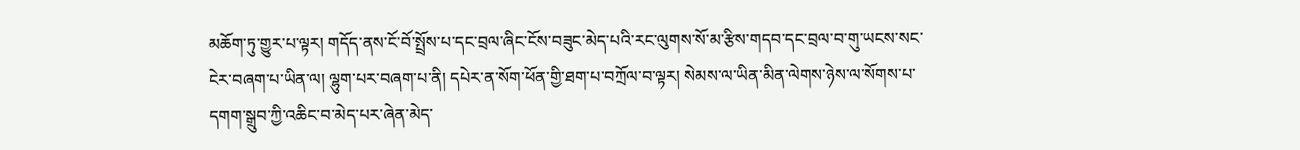མཆོག་ཏུ་གྱུར་པ་ལྟར། གདོད་ནས་ངོ་བོ་སྤྲོས་པ་དང་བྲལ་ཞིང་ངོས་བཟུང་མེད་པའི་རང་ལུགས་སོ་མ་རྩིས་གདབ་དང་བྲལ་བ་གུ་ཡངས་སང་ངེར་བཞག་པ་ཡིན་ལ། ལྷུག་པར་བཞག་པ་ནི། དཔེར་ན་སོག་ཕོན་གྱི་ཐག་པ་བཀྲོལ་བ་ལྟར། སེམས་ལ་ཡིན་མིན་ལེགས་ཉེས་ལ་སོགས་པ་དགག་སྒྲུབ་ཀྱི་འཆིང་བ་མེད་པར་ཞེན་མེད་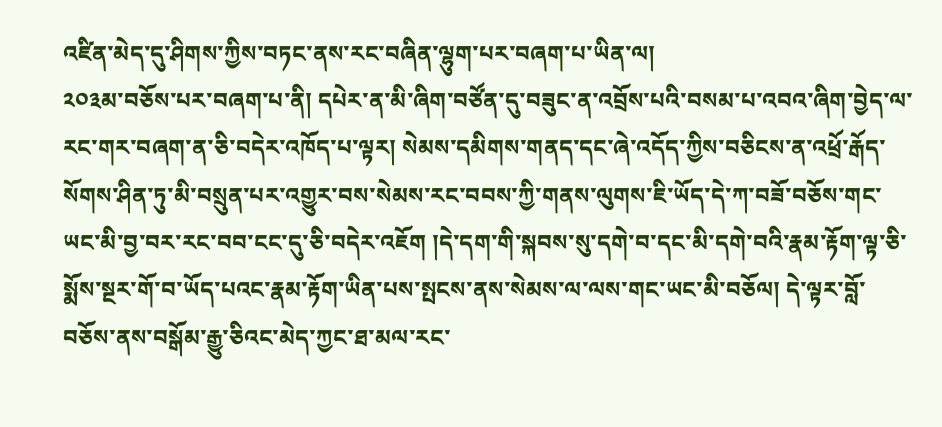འཛིན་མེད་དུ་ཤིགས་ཀྱིས་བཏང་ནས་རང་བཞིན་ལྷུག་པར་བཞག་པ་ཡིན་ལ།
༢༠༣མ་བཅོས་པར་བཞག་པ་ནི། དཔེར་ན་མི་ཞིག་བཙོན་དུ་བཟུང་ན་འབྲོས་པའི་བསམ་པ་འབའ་ཞིག་བྱེད་ལ་རང་གར་བཞག་ན་ཅི་བདེར་འཁོད་པ་ལྟར། སེམས་དམིགས་གནད་དང་ཞེ་འདོད་ཀྱིས་བཅིངས་ན་འཕྲོ་རྒོད་སོགས་ཤིན་ཏུ་མི་བསྲུན་པར་འགྱུར་བས་སེམས་རང་བབས་ཀྱི་གནས་ལུགས་ཇི་ཡོད་དེ་ཀ་བཟོ་བཅོས་གང་ཡང་མི་བྱ་བར་རང་བབ་ངང་དུ་ཅི་བདེར་འཇོག །དེ་དག་གི་སྐབས་སུ་དགེ་བ་དང་མི་དགེ་བའི་རྣམ་རྟོག་ལྟ་ཅི་སྨོས་སྔར་གོ་བ་ཡོད་པའང་རྣམ་རྟོག་ཡིན་པས་སྤངས་ནས་སེམས་ལ་ལས་གང་ཡང་མི་བཅོལ། དེ་ལྟར་བློ་བཅོས་ནས་བསྒོམ་རྒྱུ་ཅིའང་མེད་ཀྱང་ཐ་མལ་རང་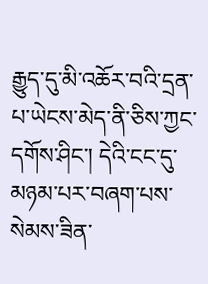རྒྱུད་དུ་མི་འཆོར་བའི་དྲན་པ་ཡེངས་མེད་ནི་ཅིས་ཀྱང་དགོས་ཤིང་། དེའི་ངང་དུ་མཉམ་པར་བཞག་པས་སེམས་ཟིན་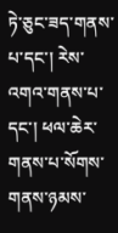ཏེ་ཅུང་ཟད་གནས་པ་དང་། རེས་འགའ་གནས་པ་དང་། ཕལ་ཆེར་གནས་པ་སོགས་གནས་ཉམས་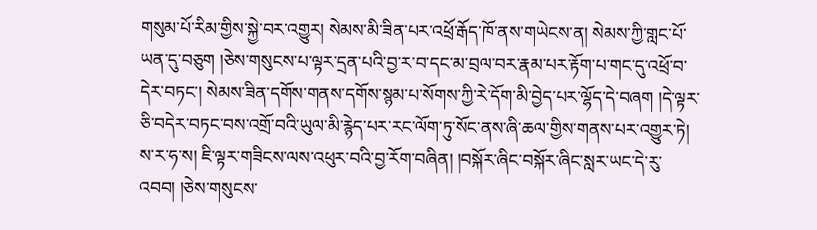གསུམ་པོ་རིམ་གྱིས་སྐྱེ་བར་འགྱུར། སེམས་མི་ཟིན་པར་འཕྲོ་རྒོད་ཁོ་ནས་གཡེངས་ན། སེམས་ཀྱི་གླང་པོ་ཡན་དུ་བཅུག །ཅེས་གསུངས་པ་ལྟར་དྲན་པའི་བྱ་ར་བ་དང་མ་བྲལ་བར་རྣམ་པར་རྟོག་པ་གང་དུ་འཕྲོ་བ་དེར་བཏང་། སེམས་ཟིན་དགོས་གནས་དགོས་སྙམ་པ་སོགས་ཀྱི་རེ་དོག་མི་བྱེད་པར་ལྷོད་དེ་བཞག །དེ་ལྟར་ཅི་བདེར་བཏང་བས་འགྲོ་བའི་ཡུལ་མི་རྙེད་པར་རང་ལོག་ཏུ་སོང་ནས་ཞི་ཆལ་གྱིས་གནས་པར་འགྱུར་ཏེ། ས་ར་ཧ་ས། ཇི་ལྟར་གཟིངས་ལས་འཕུར་བའི་བྱ་རོག་བཞིན། །བསྐོར་ཞིང་བསྐོར་ཞིང་སླར་ཡང་དེ་རུ་འབབ། །ཅེས་གསུངས་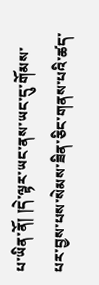པ་ཡིན་ནོ། །དེ་ལྟར་ཡང་ནས་ཡང་དུ་གོམས་པར་བྱས་པས་སེམས་ཟིན་ཅིང་གནས་པའི་ཚད་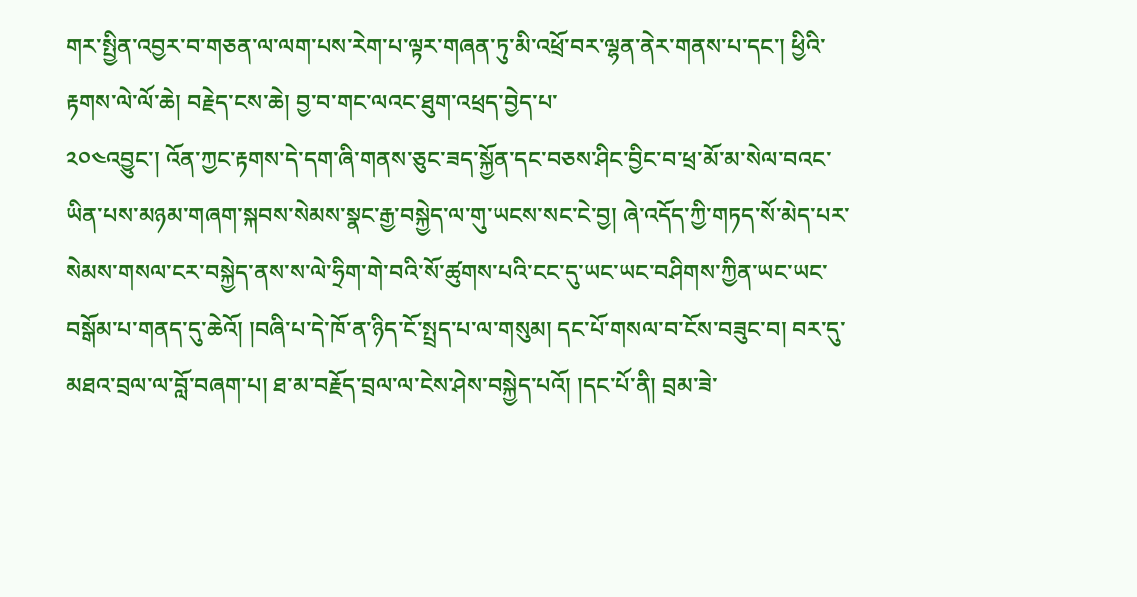གར་སྤྱིན་འབྱར་བ་གཅན་ལ་ལག་པས་རེག་པ་ལྟར་གཞན་ཏུ་མི་འཕྲོ་བར་ལྷན་ནེར་གནས་པ་དང་། ཕྱིའི་རྟགས་ལེ་ལོ་ཆེ། བརྗེད་ངས་ཆེ། བྱ་བ་གང་ལའང་ཐུག་འཕྲད་བྱེད་པ་
༢༠༤འབྱུང་། འོན་ཀྱང་རྟགས་དེ་དག་ཞི་གནས་ཅུང་ཟད་སྐྱོན་དང་བཅས་ཤིང་བྱིང་བ་ཕྲ་མོ་མ་སེལ་བའང་ཡིན་པས་མཉམ་གཞག་སྐབས་སེམས་སྣང་རྒྱ་བསྐྱེད་ལ་གུ་ཡངས་སང་ངེ་བྱ། ཞེ་འདོད་ཀྱི་གཏད་སོ་མེད་པར་སེམས་གསལ་ངར་བསྐྱེད་ནས་ས་ལེ་ཧྲིག་གེ་བའི་སོ་ཚུགས་པའི་ངང་དུ་ཡང་ཡང་བཤིགས་ཀྱིན་ཡང་ཡང་བསྒོམ་པ་གནད་དུ་ཆེའོ། །བཞི་པ་དེ་ཁོ་ན་ཉིད་ངོ་སྤྲད་པ་ལ་གསུམ། དང་པོ་གསལ་བ་ངོས་བཟུང་བ། བར་དུ་མཐའ་བྲལ་ལ་བློ་བཞག་པ། ཐ་མ་བརྗོད་བྲལ་ལ་ངེས་ཤེས་བསྐྱེད་པའོ། །དང་པོ་ནི། བྲམ་ཟེ་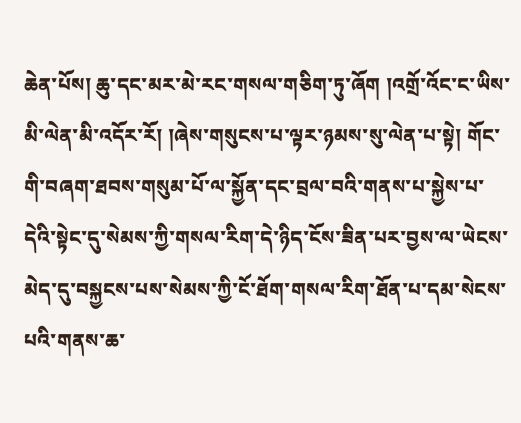ཆེན་པོས། ཆུ་དང་མར་མེ་རང་གསལ་གཅིག་ཏུ་ཞོག །འགྲོ་འོང་ང་ཡིས་མི་ལེན་མི་འདོར་རོ། །ཞེས་གསུངས་པ་ལྟར་ཉམས་སུ་ལེན་པ་སྟེ། གོང་གི་བཞག་ཐབས་གསུམ་པོ་ལ་སྐྱོན་དང་བྲལ་བའི་གནས་པ་སྐྱེས་པ་དེའི་སྟེང་དུ་སེམས་ཀྱི་གསལ་རིག་དེ་ཉིད་ངོས་ཟིན་པར་བྱས་ལ་ཡེངས་མེད་དུ་བསྐྱངས་པས་སེམས་ཀྱི་ངོ་ཐོག་གསལ་རིག་ཐོན་པ་དམ་སེངས་པའི་གནས་ཆ་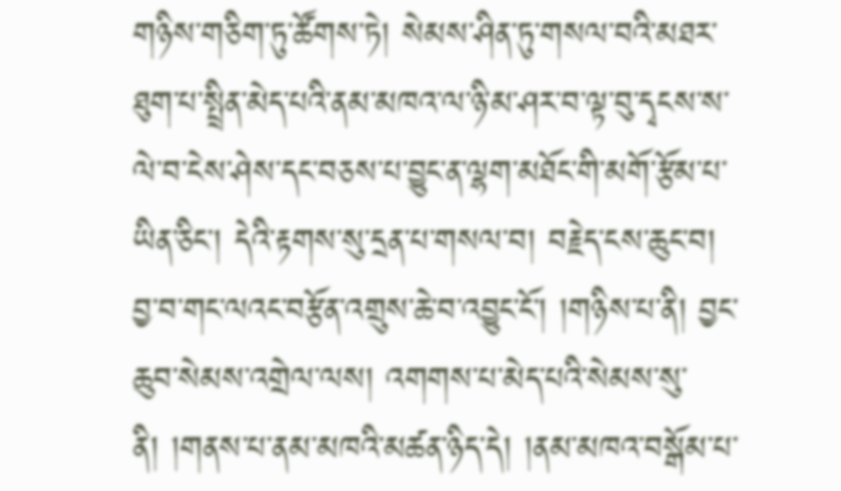གཉིས་གཅིག་ཏུ་ཚོགས་ཏེ། སེམས་ཤིན་ཏུ་གསལ་བའི་མཐར་ཐུག་པ་སྤྲིན་མེད་པའི་ནམ་མཁའ་ལ་ཉི་མ་ཤར་བ་ལྟ་བུ་དྭངས་ས་ལེ་བ་ངེས་ཤེས་དང་བཅས་པ་བྱུང་ན་ལྷག་མཐོང་གི་མགོ་རྩོམ་པ་ཡིན་ཅིང་། དེའི་རྟགས་སུ་དྲན་པ་གསལ་བ། བརྗེད་ངས་ཆུང་བ། བྱ་བ་གང་ལའང་བརྩོན་འགྲུས་ཆེ་བ་འབྱུང་ངོ་། །གཉིས་པ་ནི། བྱང་ཆུབ་སེམས་འགྲེལ་ལས། འགགས་པ་མེད་པའི་སེམས་སུ་ནི། །གནས་པ་ནམ་མཁའི་མཚན་ཉིད་དེ། །ནམ་མཁའ་བསྒོམ་པ་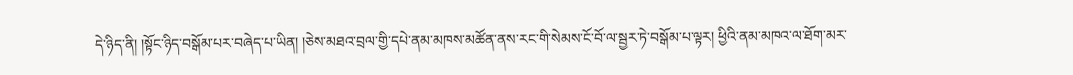དེ་ཉིད་ནི། །སྟོང་ཉིད་བསྒོམ་པར་བཞེད་པ་ཡིན། །ཅེས་མཐའ་བྲལ་གྱི་དཔེ་ནམ་མཁས་མཚོན་ནས་རང་གི་སེམས་ངོ་བོ་ལ་སྦྱར་ཏེ་བསྒོམ་པ་ལྟར། ཕྱིའི་ནམ་མཁའ་ལ་ཐོག་མར་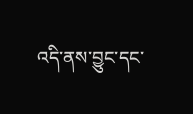འདི་ནས་བྱུང་དང་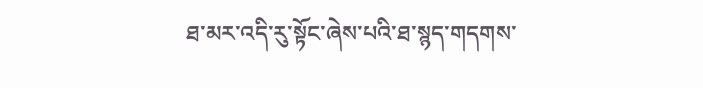ཐ་མར་འདི་རུ་སྟོང་ཞེས་པའི་ཐ་སྙད་གདགས་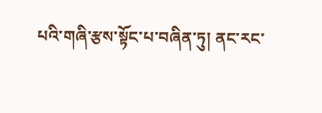པའི་གཞི་རྩས་སྟོང་པ་བཞིན་ཏུ། ནང་རང་